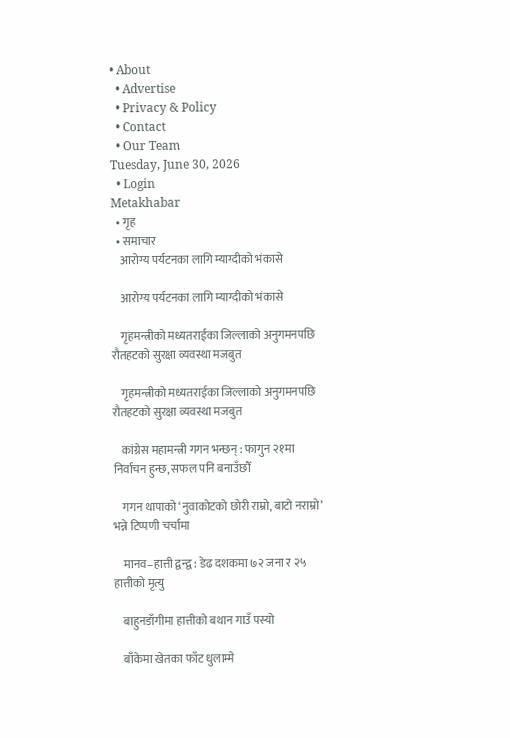• About
  • Advertise
  • Privacy & Policy
  • Contact
  • Our Team
Tuesday, June 30, 2026
  • Login
Metakhabar
  • गृह
  • समाचार
    आरोग्य पर्यटनका लागि म्याग्दीको भंकासे

    आरोग्य पर्यटनका लागि म्याग्दीको भंकासे

    गृहमन्त्रीको मध्यतराईका जिल्लाको अनुगमनपछि रौतहटको सुरक्षा व्यवस्था मजबुत

    गृहमन्त्रीको मध्यतराईका जिल्लाको अनुगमनपछि रौतहटको सुरक्षा व्यवस्था मजबुत

    कांग्रेस महामन्त्री गगन भन्छन् : फागुन २१मा निर्वाचन हुन्छ, सफल पनि बनाउँछौँ

    गगन थापाको ‘नुवाकोटको छोरी राम्रो, बाटो नराम्रो’ भन्ने टिप्पणी चर्चामा

    मानव–हात्ती द्वन्द्व : डेढ दशकमा ७२ जना र २५ हात्तीको मृत्यु

    बाहुनडाँगीमा हात्तीको बथान गाउँ पस्यो

    बाँकेमा खेतका फाँट धुलाम्मे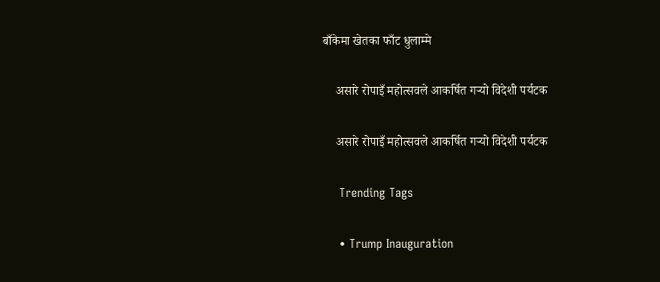बाँकेमा खेतका फाँट धुलाम्मे

    असारे रोपाइँ महोत्सवले आकर्षित गर्‍यो विदेशी पर्यटक

    असारे रोपाइँ महोत्सवले आकर्षित गर्‍यो विदेशी पर्यटक

    Trending Tags

    • Trump Inauguration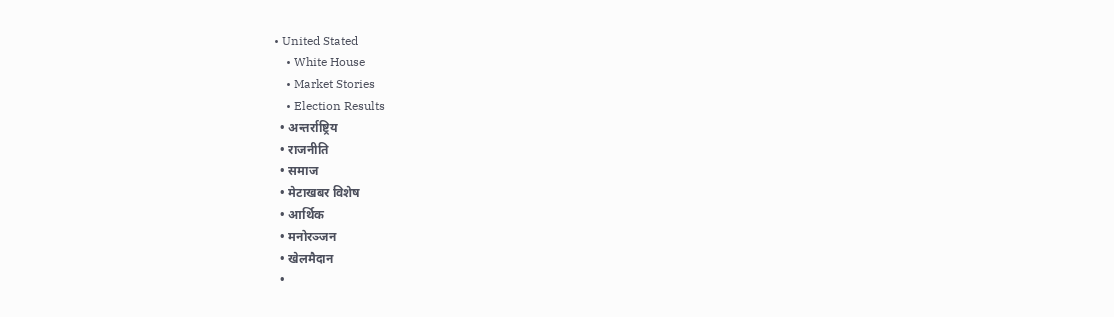• United Stated
    • White House
    • Market Stories
    • Election Results
  • अन्तर्राष्ट्रिय
  • राजनीति
  • समाज
  • मेटाखबर विशेष
  • आर्थिक
  • मनोरञ्जन
  • खेलमैदान
  •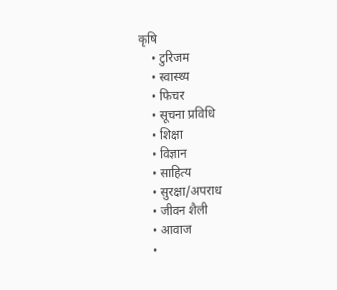कृषि
    • टुरिजम
    • स्वास्थ्य
    • फिचर
    • सूचना प्रविधि
    • शिक्षा
    • विज्ञान
    • साहित्य
    • सुरक्षा/अपराध
    • जीवन शैली
    • आवाज
    •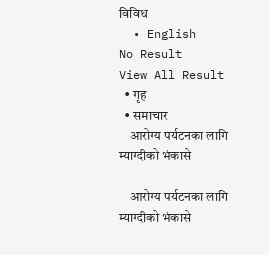विविध
  • English
No Result
View All Result
  • गृह
  • समाचार
    आरोग्य पर्यटनका लागि म्याग्दीको भंकासे

    आरोग्य पर्यटनका लागि म्याग्दीको भंकासे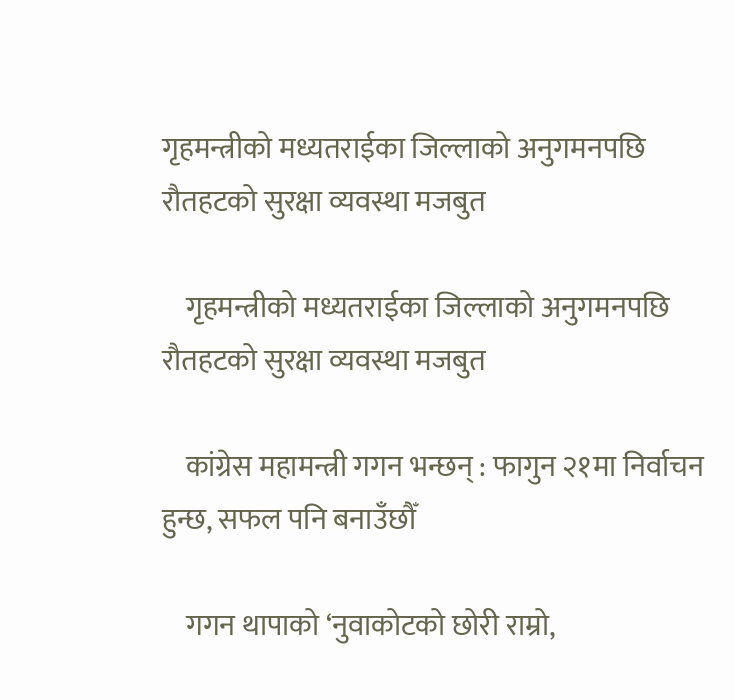गृहमन्त्रीको मध्यतराईका जिल्लाको अनुगमनपछि रौतहटको सुरक्षा व्यवस्था मजबुत

    गृहमन्त्रीको मध्यतराईका जिल्लाको अनुगमनपछि रौतहटको सुरक्षा व्यवस्था मजबुत

    कांग्रेस महामन्त्री गगन भन्छन् : फागुन २१मा निर्वाचन हुन्छ, सफल पनि बनाउँछौँ

    गगन थापाको ‘नुवाकोटको छोरी राम्रो,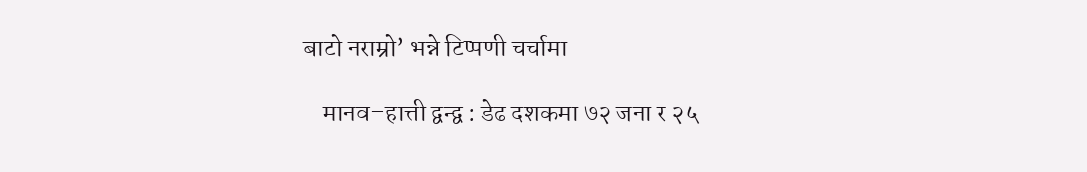बाटो नराम्रो’ भन्ने टिप्पणी चर्चामा

    मानव–हात्ती द्वन्द्व : डेढ दशकमा ७२ जना र २५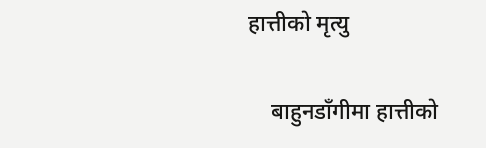हात्तीको मृत्यु

    बाहुनडाँगीमा हात्तीको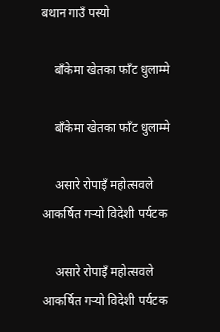बथान गाउँ पस्यो

    बाँकेमा खेतका फाँट धुलाम्मे

    बाँकेमा खेतका फाँट धुलाम्मे

    असारे रोपाइँ महोत्सवले आकर्षित गर्‍यो विदेशी पर्यटक

    असारे रोपाइँ महोत्सवले आकर्षित गर्‍यो विदेशी पर्यटक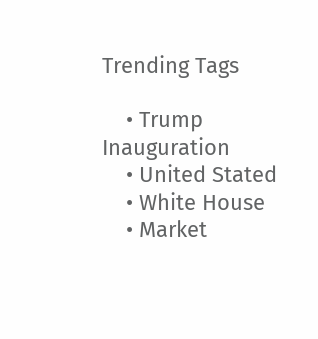Trending Tags

    • Trump Inauguration
    • United Stated
    • White House
    • Market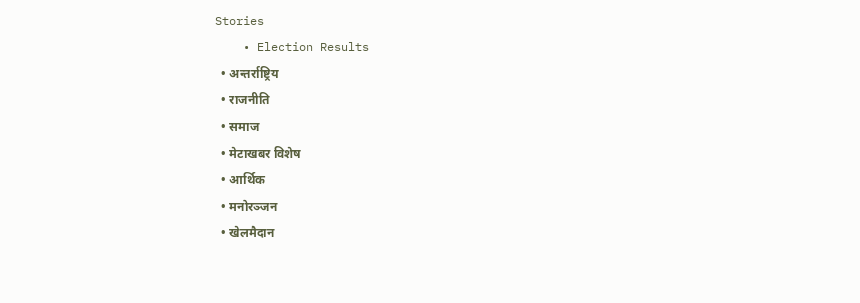Stories
    • Election Results
  • अन्तर्राष्ट्रिय
  • राजनीति
  • समाज
  • मेटाखबर विशेष
  • आर्थिक
  • मनोरञ्जन
  • खेलमैदान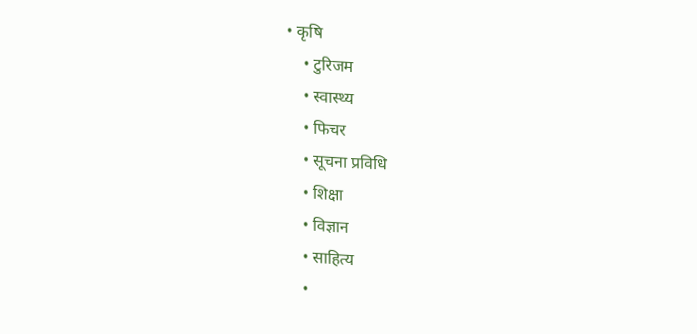• कृषि
    • टुरिजम
    • स्वास्थ्य
    • फिचर
    • सूचना प्रविधि
    • शिक्षा
    • विज्ञान
    • साहित्य
    •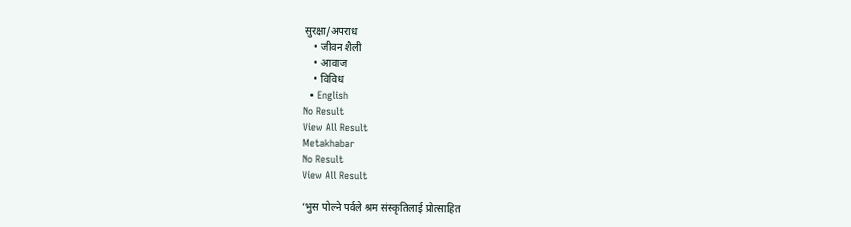सुरक्षा/अपराध
    • जीवन शैली
    • आवाज
    • विविध
  • English
No Result
View All Result
Metakhabar
No Result
View All Result

‘भुस पोल्ने पर्वले श्रम संस्कृतिलाई प्रोत्साहित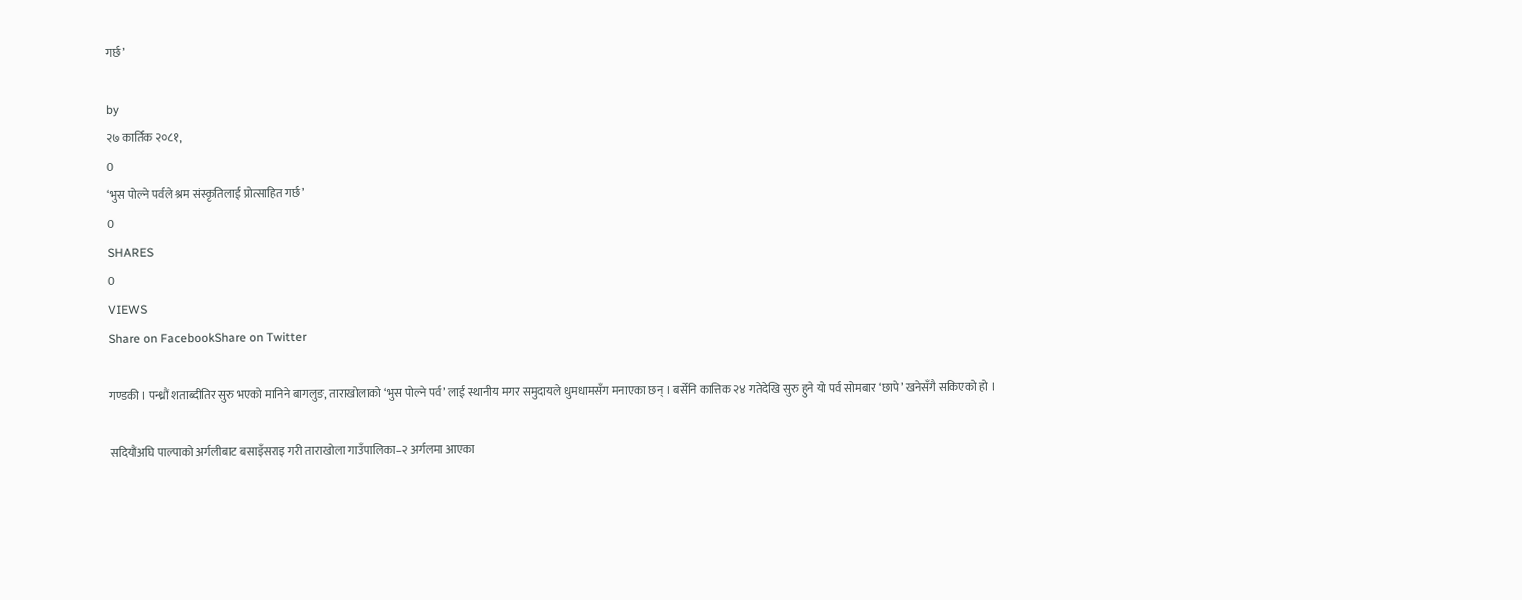गर्छ’

by
२७ कार्तिक २०८१,
0
‘भुस पोल्ने पर्वले श्रम संस्कृतिलाई प्रोत्साहित गर्छ’
0
SHARES
0
VIEWS
Share on FacebookShare on Twitter

गण्डकी । पन्ध्रौं शताब्दीतिर सुरु भएको मानिने बागलुङ, ताराखोलाको ‘भुस पोल्ने पर्व’ लाई स्थानीय मगर समुदायले धुमधामसँग मनाएका छन् । बर्सेनि कात्तिक २४ गतेदेखि सुरु हुने यो पर्व सोमबार ‘छापे’ खनेसँगै सकिएको हो ।

सदियौंअघि पाल्पाको अर्गलीबाट बसाइँसराइ गरी ताराखोला गाउँपालिका–२ अर्गलमा आएका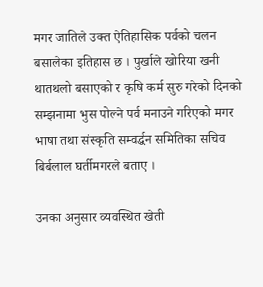मगर जातिले उक्त ऐतिहासिक पर्वको चलन बसालेका इतिहास छ । पुर्खाले खोरिया खनी थातथलो बसाएको र कृषि कर्म सुरु गरेको दिनको सम्झनामा भुस पोल्ने पर्व मनाउने गरिएको मगर भाषा तथा संस्कृति सम्वर्द्धन समितिका सचिव बिर्बलाल घर्तीमगरले बताए ।

उनका अनुसार व्यवस्थित खेती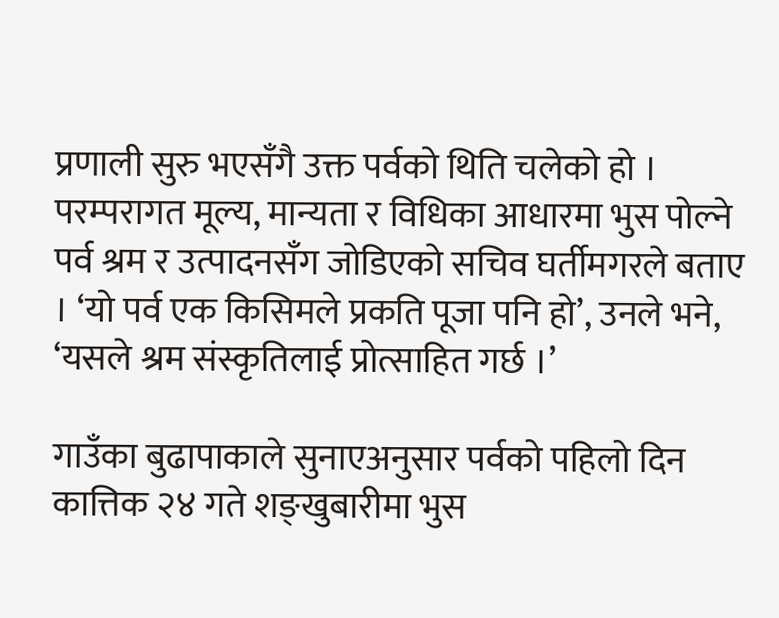प्रणाली सुरु भएसँगै उक्त पर्वको थिति चलेको हो । परम्परागत मूल्य, मान्यता र विधिका आधारमा भुस पोल्ने पर्व श्रम र उत्पादनसँग जोडिएको सचिव घर्तीमगरले बताए । ‘यो पर्व एक किसिमले प्रकति पूजा पनि हो’, उनले भने, ‘यसले श्रम संस्कृतिलाई प्रोत्साहित गर्छ ।’

गाउँका बुढापाकाले सुनाएअनुसार पर्वको पहिलो दिन कात्तिक २४ गते शङ्खुबारीमा भुस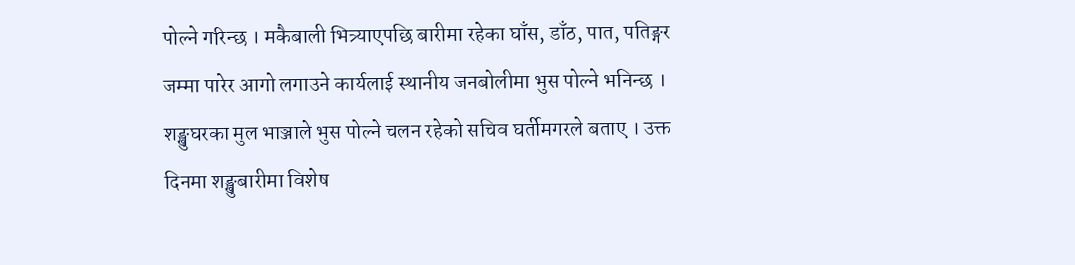पोल्ने गरिन्छ । मकैबाली भित्र्याएपछि बारीमा रहेका घाँस, डाँठ, पात, पतिङ्गर जम्मा पारेर आगो लगाउने कार्यलाई स्थानीय जनबोलीमा भुस पोल्ने भनिन्छ । शङ्खुघरका मुल भाञ्जाले भुस पोल्ने चलन रहेको सचिव घर्तीमगरले बताए । उक्त दिनमा शङ्खुबारीमा विशेष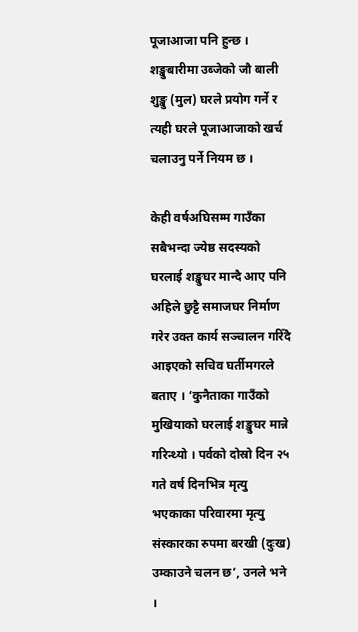पूजाआजा पनि हुन्छ । शङ्खुबारीमा उब्जेको जौ बाली शुङ्खु (मुल) घरले प्रयोग गर्ने र त्यही घरले पूजाआजाको खर्च चलाउनु पर्ने नियम छ ।

केही वर्षअघिसम्म गाउँका सबैभन्दा ज्येष्ठ सदस्यको घरलाई शङ्खुघर मान्दै आए पनि अहिले छुट्टै समाजघर निर्माण गरेर उक्त कार्य सञ्चालन गरिँदै आइएको सचिव घर्तीमगरले बताए । ‘कुनैताका गाउँको मुखियाको घरलाई शङ्खुघर मान्ने गरिन्थ्यो । पर्वको दोस्रो दिन २५ गते वर्ष दिनभित्र मृत्यु भएकाका परिवारमा मृत्यु संस्कारका रुपमा बरखी (दुःख) उम्काउने चलन छ’, उनले भने ।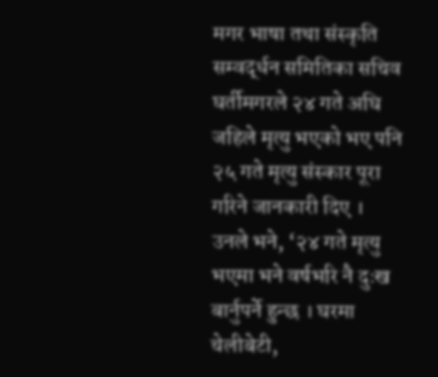मगर भाषा तथा संस्कृति सम्वर्द्धन समितिका सचिव घर्तीमगरले २४ गते अघि जहिले मृत्यु भएको भए पनि २५ गते मृत्यु संस्कार पूरा गरिने जानकारी दिए । उनले भने, ‘२४ गते मृत्यु भएमा भने वर्षभरि नै दुःख बार्नुपर्ने हुन्छ । घरमा चेलीबेटी,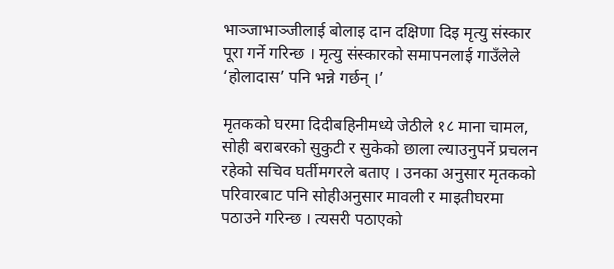भाञ्जाभाञ्जीलाई बोलाइ दान दक्षिणा दिइ मृत्यु संस्कार पूरा गर्ने गरिन्छ । मृत्यु संस्कारको समापनलाई गाउँलेले ‘होलादास’ पनि भन्ने गर्छन् ।’

मृतकको घरमा दिदीबहिनीमध्ये जेठीले १८ माना चामल, सोही बराबरको सुकुटी र सुकेको छाला ल्याउनुपर्ने प्रचलन रहेको सचिव घर्तीमगरले बताए । उनका अनुसार मृतकको परिवारबाट पनि सोहीअनुसार मावली र माइतीघरमा पठाउने गरिन्छ । त्यसरी पठाएको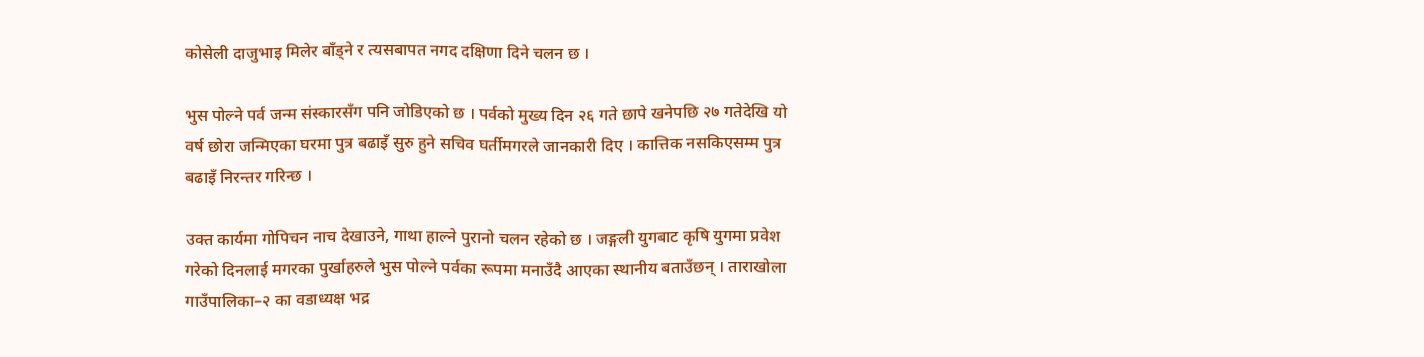कोसेली दाजुभाइ मिलेर बाँड्ने र त्यसबापत नगद दक्षिणा दिने चलन छ ।

भुस पोल्ने पर्व जन्म संस्कारसँग पनि जोडिएको छ । पर्वको मुख्य दिन २६ गते छापे खनेपछि २७ गतेदेखि यो वर्ष छोरा जन्मिएका घरमा पुत्र बढाइँ सुरु हुने सचिव घर्तीमगरले जानकारी दिए । कात्तिक नसकिएसम्म पुत्र बढाइँ निरन्तर गरिन्छ ।

उक्त कार्यमा गोपिचन नाच देखाउने, गाथा हाल्ने पुरानो चलन रहेको छ । जङ्गली युगबाट कृषि युगमा प्रवेश गरेको दिनलाई मगरका पुर्खाहरुले भुस पोल्ने पर्वका रूपमा मनाउँदै आएका स्थानीय बताउँछन् । ताराखोला गाउँपालिका–२ का वडाध्यक्ष भद्र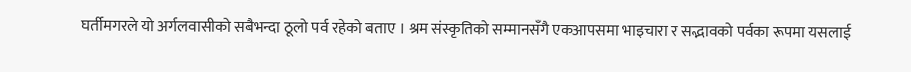घर्तीमगरले यो अर्गलवासीको सबैभन्दा ठूलो पर्व रहेको बताए । श्रम संस्कृतिको सम्मानसँगै एकआपसमा भाइचारा र सद्भावको पर्वका रूपमा यसलाई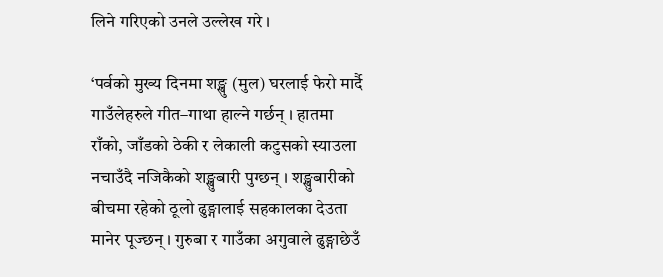लिने गरिएको उनले उल्लेख गरे ।

‘पर्वको मुख्य दिनमा शङ्खु (मुल) घरलाई फेरो मार्दै गाउँलेहरुले गीत–गाथा हाल्ने गर्छन् । हातमा राँको, जाँडको ठेकी र लेकाली कटुसको स्याउला नचाउँदै नजिकैको शङ्खुबारी पुग्छन् । शङ्खुबारीको बीचमा रहेको ठूलो ढुङ्गालाई सहकालका देउता मानेर पूज्छन् । गुरुबा र गाउँका अगुवाले ढुङ्गाछेउँ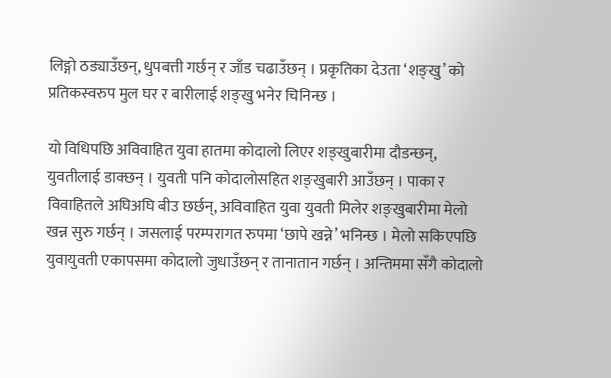लिङ्गो ठड्याउँछन्, धुपबत्ती गर्छन् र जाँड चढाउँछन् । प्रकृतिका देउता ‘शङ्खु’ को प्रतिकस्वरुप मुल घर र बारीलाई शङ्खु भनेर चिनिन्छ ।

यो विधिपछि अविवाहित युवा हातमा कोदालो लिएर शङ्खुबारीमा दौडन्छन्, युवतीलाई डाक्छन् । युवती पनि कोदालोसहित शङ्खुबारी आउँछन् । पाका र विवाहितले अघिअघि बीउ छर्छन्, अविवाहित युवा युवती मिलेर शङ्खुबारीमा मेलो खन्न सुरु गर्छन् । जसलाई परम्परागत रुपमा ‘छापे खन्ने’ भनिन्छ । मेलो सकिएपछि युवायुवती एकापसमा कोदालो जुधाउँछन् र तानातान गर्छन् । अन्तिममा सँगै कोदालो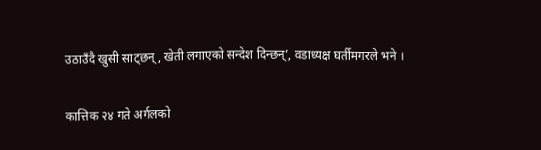उठाउँदै खुसी साट्छन्, खेती लगाएको सन्देश दिन्छन्’, वडाध्यक्ष घर्तीमगरले भने ।

कात्तिक २४ गते अर्गलको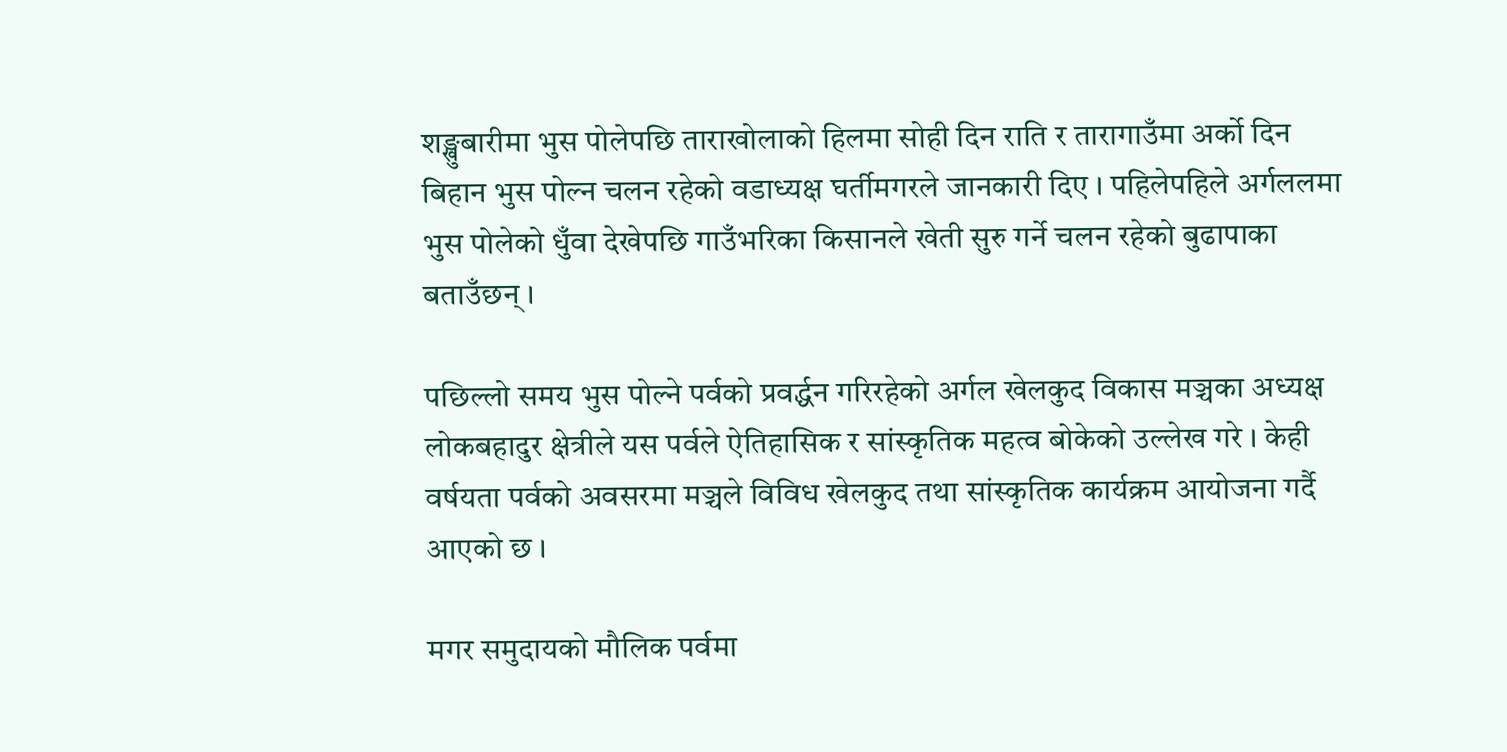शङ्खुबारीमा भुस पोलेपछि ताराखोलाको हिलमा सोही दिन राति र तारागाउँमा अर्को दिन बिहान भुस पोल्न चलन रहेको वडाध्यक्ष घर्तीमगरले जानकारी दिए । पहिलेपहिले अर्गललमा भुस पोलेको धुँवा देखेपछि गाउँभरिका किसानले खेती सुरु गर्ने चलन रहेको बुढापाका बताउँछन् ।

पछिल्लो समय भुस पोल्ने पर्वको प्रवर्द्धन गरिरहेको अर्गल खेलकुद विकास मञ्चका अध्यक्ष लोकबहादुर क्षेत्रीले यस पर्वले ऐतिहासिक र सांस्कृतिक महत्व बोकेको उल्लेख गरे । केही वर्षयता पर्वको अवसरमा मञ्चले विविध खेलकुद तथा सांस्कृतिक कार्यक्रम आयोजना गर्दै आएको छ ।

मगर समुदायको मौलिक पर्वमा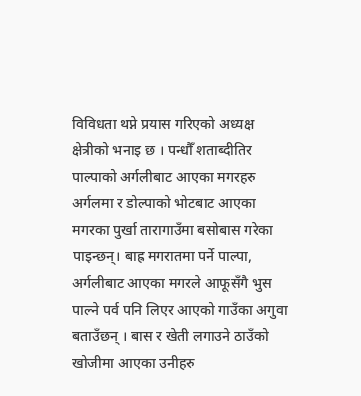विविधता थप्ने प्रयास गरिएको अध्यक्ष क्षेत्रीको भनाइ छ । पन्धौँ शताब्दीतिर पाल्पाको अर्गलीबाट आएका मगरहरु अर्गलमा र डोल्पाको भोटबाट आएका मगरका पुर्खा तारागाउँमा बसोबास गरेका पाइन्छन्। बाह्र मगरातमा पर्ने पाल्पा, अर्गलीबाट आएका मगरले आफूसँगै भुस पाल्ने पर्व पनि लिएर आएको गाउँका अगुवा बताउँछन् । बास र खेती लगाउने ठाउँको खोजीमा आएका उनीहरु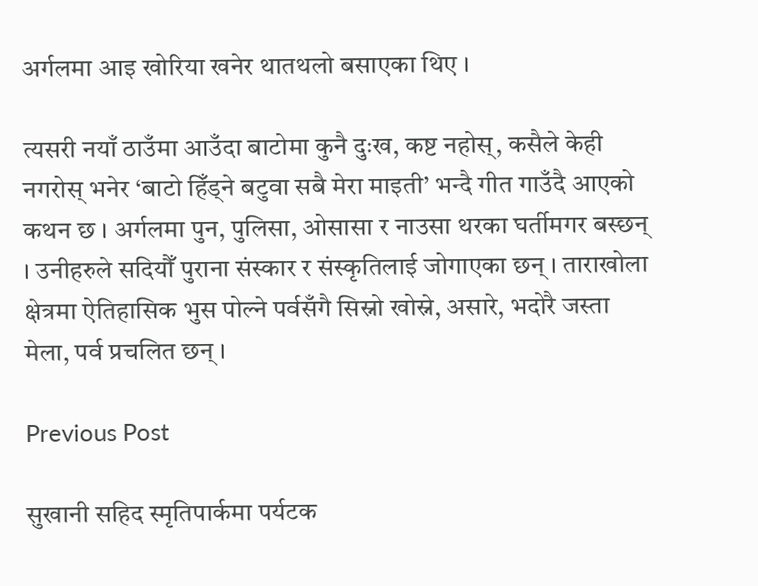अर्गलमा आइ खोरिया खनेर थातथलो बसाएका थिए ।

त्यसरी नयाँ ठाउँमा आउँदा बाटोमा कुनै दुःख, कष्ट नहोस्, कसैले केही नगरोस् भनेर ‘बाटो हिँड्ने बटुवा सबै मेरा माइती’ भन्दै गीत गाउँदै आएको कथन छ । अर्गलमा पुन, पुलिसा, ओसासा र नाउसा थरका घर्तीमगर बस्छन् । उनीहरुले सदियौँ पुराना संस्कार र संस्कृतिलाई जोगाएका छन् । ताराखोला क्षेत्रमा ऐतिहासिक भुस पोल्ने पर्वसँगै सिस्नो खोस्ने, असारे, भदोरै जस्ता मेला, पर्व प्रचलित छन् ।

Previous Post

सुखानी सहिद स्मृतिपार्कमा पर्यटक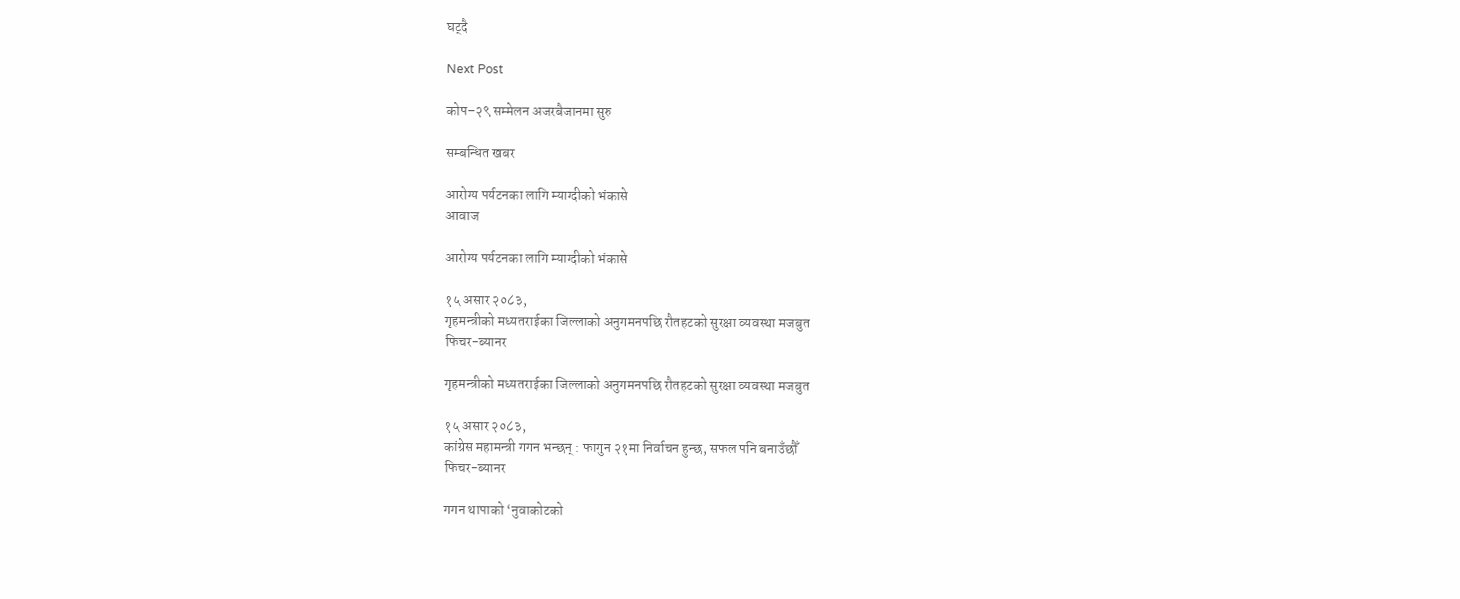घट्दै

Next Post

कोप–२९ सम्मेलन अजरबैजानमा सुरु

सम्बन्धित खबर

आरोग्य पर्यटनका लागि म्याग्दीको भंकासे
आवाज

आरोग्य पर्यटनका लागि म्याग्दीको भंकासे

१५ असार २०८३,
गृहमन्त्रीको मध्यतराईका जिल्लाको अनुगमनपछि रौतहटको सुरक्षा व्यवस्था मजबुत
फिचर-ब्यानर

गृहमन्त्रीको मध्यतराईका जिल्लाको अनुगमनपछि रौतहटको सुरक्षा व्यवस्था मजबुत

१५ असार २०८३,
कांग्रेस महामन्त्री गगन भन्छन् : फागुन २१मा निर्वाचन हुन्छ, सफल पनि बनाउँछौँ
फिचर-ब्यानर

गगन थापाको ‘नुवाकोटको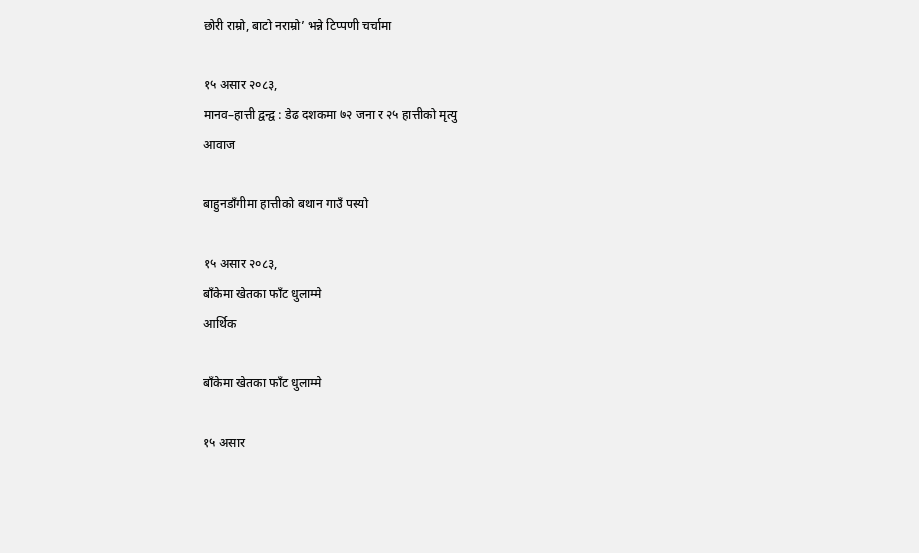छोरी राम्रो, बाटो नराम्रो’ भन्ने टिप्पणी चर्चामा

१५ असार २०८३,
मानव–हात्ती द्वन्द्व : डेढ दशकमा ७२ जना र २५ हात्तीको मृत्यु
आवाज

बाहुनडाँगीमा हात्तीको बथान गाउँ पस्यो

१५ असार २०८३,
बाँकेमा खेतका फाँट धुलाम्मे
आर्थिक

बाँकेमा खेतका फाँट धुलाम्मे

१५ असार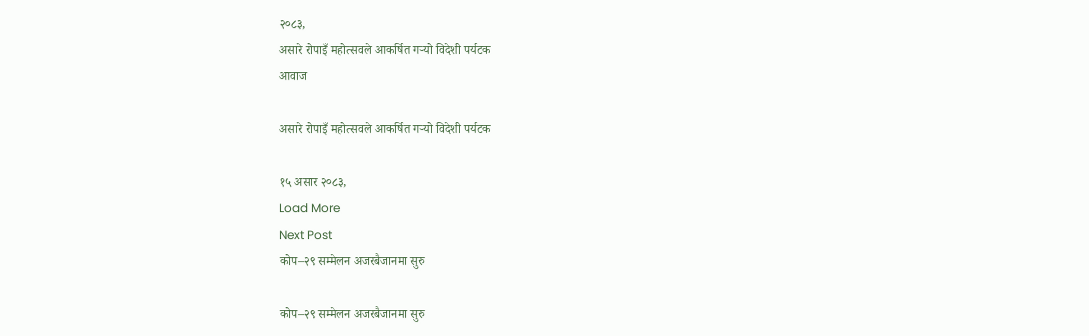२०८३,
असारे रोपाइँ महोत्सवले आकर्षित गर्‍यो विदेशी पर्यटक
आवाज

असारे रोपाइँ महोत्सवले आकर्षित गर्‍यो विदेशी पर्यटक

१५ असार २०८३,
Load More
Next Post
कोप–२९ सम्मेलन अजरबैजानमा सुरु

कोप–२९ सम्मेलन अजरबैजानमा सुरु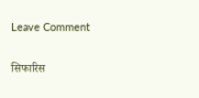Leave Comment

सिफारिस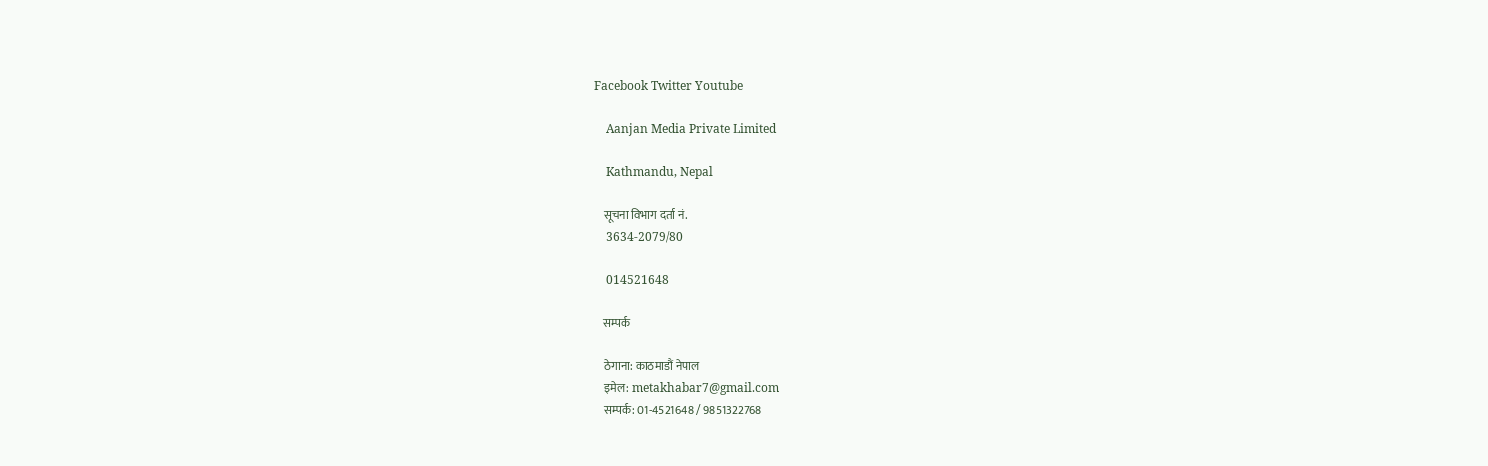Facebook Twitter Youtube

    Aanjan Media Private Limited

    Kathmandu, Nepal

    सूचना विभाग दर्ता नं.
    3634-2079/80

    014521648

    सम्पर्क

    ठेगाना: काठमाडौं नेपाल
    इमेल: metakhabar7@gmail.com
    सम्पर्क: 01-4521648 / 9851322768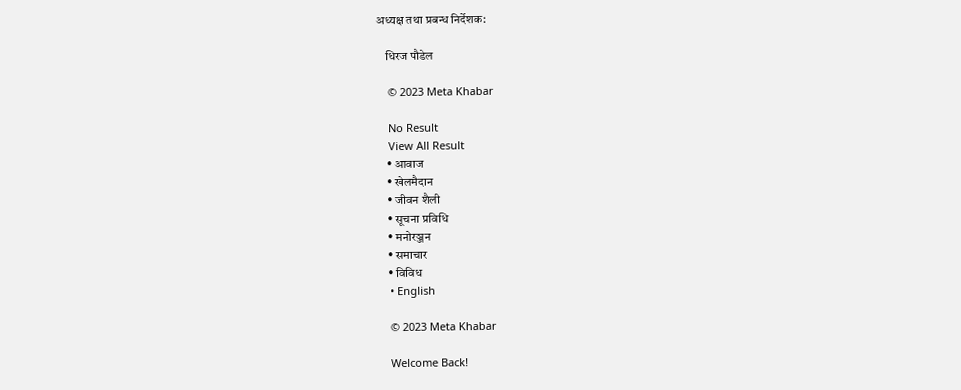अध्यक्ष तथा प्रबन्ध निर्देशक:

    धिरज पौडेल

    © 2023 Meta Khabar

    No Result
    View All Result
    • आवाज
    • खेलमैदान
    • जीवन शैली
    • सूचना प्रविधि
    • मनोरञ्जन
    • समाचार
    • विविध
    • English

    © 2023 Meta Khabar

    Welcome Back!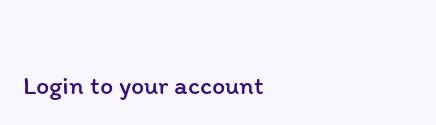Login to your account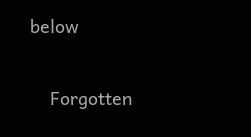below

    Forgotten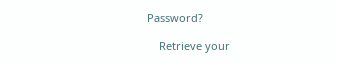Password?

    Retrieve your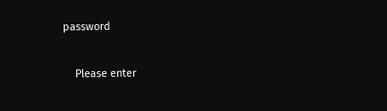password

    Please enter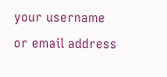your username or email address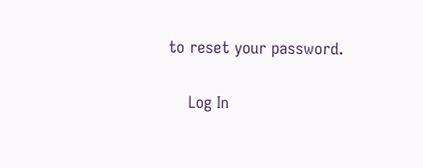to reset your password.

    Log In